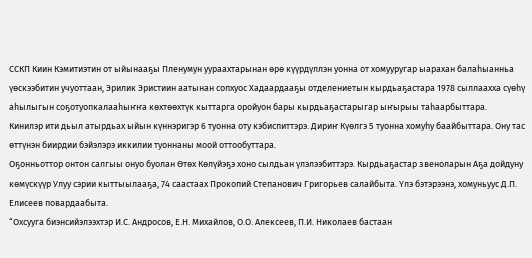ССКП Киин Кэмитиэтин от ыйынааҕы Пленумун уураахтарынан өрө күүрдүллэн уонна от хомууругар ыарахан балаһыанньа үөскээбитин учуоттаан, Эрилик Эристиин аатынан сопхуос Хадаардааҕы отделениетын кырдьаҕастара 1978 сыллаахха сүөһү аһылыгын соҕотуопкалааһыҥҥа көхтөөхтүк кыттарга оройуон бары кырдьаҕастарыгар ыҥырыы таһаарбыттара.
Кинилэр ити дьыл атырдьах ыйын күннэригэр 6 туонна оту кэбиспиттэрэ. Дириҥ Күөлгэ 5 туонна хомуһу баайбыттара. Ону тас өттүнэн биирдии бэйэлэрэ иккилии туоннаны моой оттообуттара.
Оҕонньоттор онтон салгыы онуо буолан Өтөх Көлүйэҕэ хоно сылдьан үлэлээбиттэрэ. Кырдьаҕастар звеноларын Аҕа дойдуну көмүскүүр Улуу сэрии кыттыылааҕа, 74 саастаах Прокопий Степанович Григорьев салайбыта. Үлэ бэтэрээнэ, хомуньуус Д.П. Елисеев повардаабыта.
“Охсууга биэнсийэлээхтэр И.С. Андросов, Е.Н. Михайлов, О.О. Алексеев, П.И. Николаев бастаан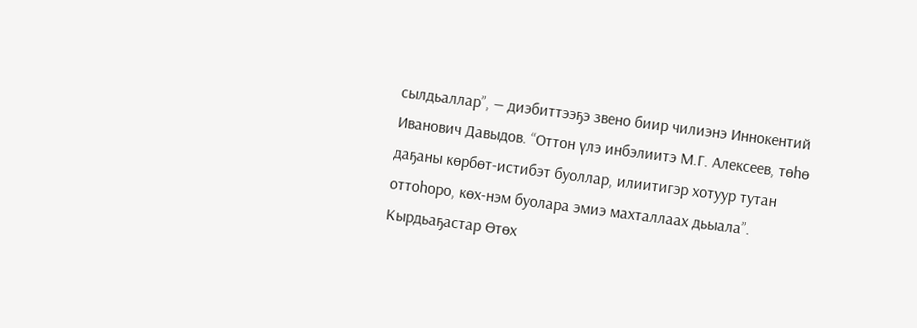сылдьаллар”, — диэбиттээҕэ звено биир чилиэнэ Иннокентий Иванович Давыдов. “Оттон үлэ инбэлиитэ М.Г. Алексеев, төһө даҕаны көрбөт-истибэт буоллар, илиитигэр хотуур тутан оттоһоро, көх-нэм буолара эмиэ махталлаах дьыала”.
Кырдьаҕастар Өтөх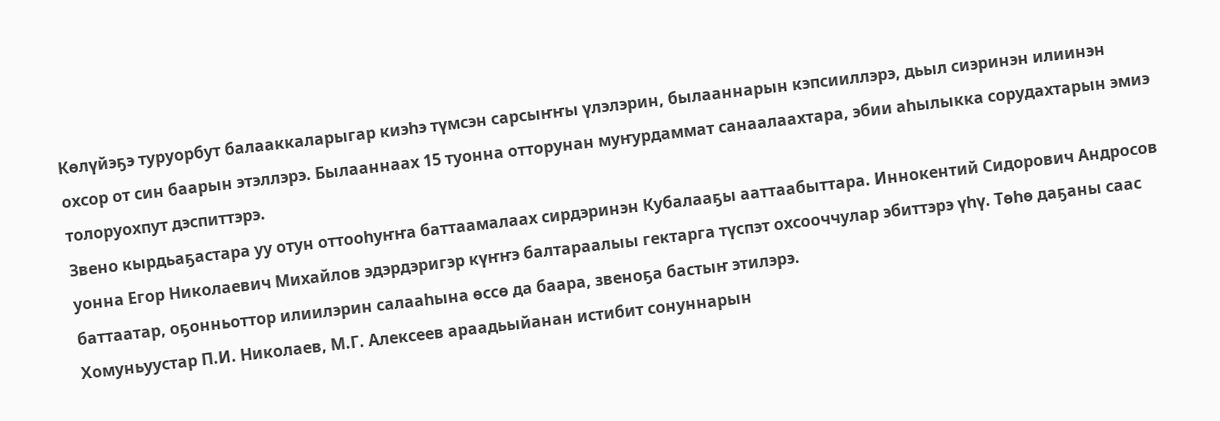Көлүйэҕэ туруорбут балааккаларыгар киэһэ түмсэн сарсыҥҥы үлэлэрин, былааннарын кэпсииллэрэ, дьыл сиэринэн илиинэн охсор от син баарын этэллэрэ. Былааннаах 15 туонна отторунан муҥурдаммат санаалаахтара, эбии аһылыкка сорудахтарын эмиэ толоруохпут дэспиттэрэ.
Звено кырдьаҕастара уу отун оттооһуҥҥа баттаамалаах сирдэринэн Кубалааҕы ааттаабыттара. Иннокентий Сидорович Андросов уонна Егор Николаевич Михайлов эдэрдэригэр күҥҥэ балтараалыы гектарга түспэт охсооччулар эбиттэрэ үһү. Төһө даҕаны саас баттаатар, оҕонньоттор илиилэрин салааһына өссө да баара, звеноҕа бастыҥ этилэрэ.
Хомуньуустар П.И. Николаев, М.Г. Алексеев араадьыйанан истибит сонуннарын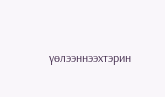үөлээннээхтэрин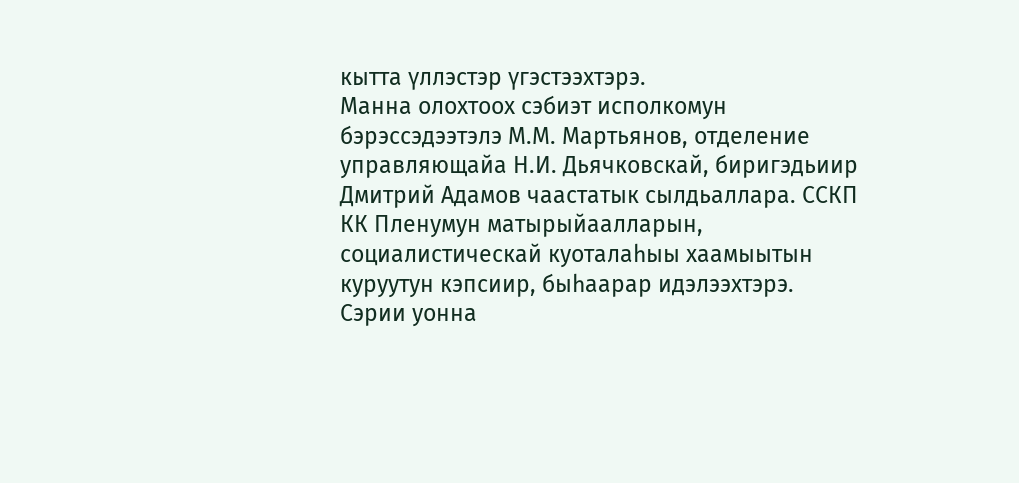кытта үллэстэр үгэстээхтэрэ.
Манна олохтоох сэбиэт исполкомун бэрэссэдээтэлэ М.М. Мартьянов, отделение управляющайа Н.И. Дьячковскай, биригэдьиир Дмитрий Адамов чаастатык сылдьаллара. ССКП КК Пленумун матырыйаалларын, социалистическай куоталаһыы хаамыытын куруутун кэпсиир, быһаарар идэлээхтэрэ.
Сэрии уонна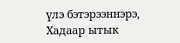үлэ бэтэрээннэрэ, Хадаар ытык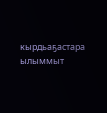кырдьаҕастара ылыммыт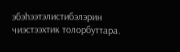эбэһээтэлистибэлэрин чиэстээхтик толорбуттара.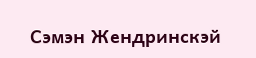Сэмэн Жендринскэй